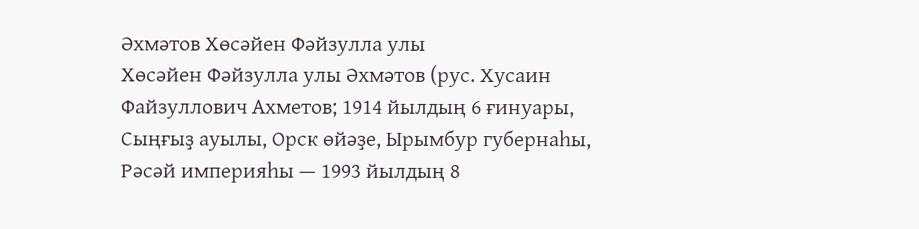Әхмәтов Хөсәйен Фәйзулла улы
Хөсәйен Фәйзулла улы Әхмәтов (рус. Хусаин Файзуллович Ахметов; 1914 йылдың 6 ғинуары, Сыңғыҙ ауылы, Орск өйәҙе, Ырымбур губернаһы, Рәсәй империяһы — 1993 йылдың 8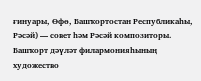ғинуары, Өфө, Башҡортостан Республикаhы, Рәсәй) — совет һәм Рәсәй композиторы. Башҡорт дәүләт филармонияһының художество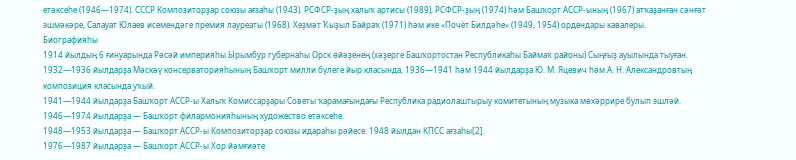етәксеһе (1946—1974). СССР Композиторҙар союзы ағзаһы (1943). РСФСР-ҙың халыҡ артисы (1989), РСФСР-ҙың (1974) һәм Башҡорт АССР-ының (1967) атҡаҙанған сәнғәт эшмәкәре, Салауат Юлаев исемендәге премия лауреаты (1968). Хеҙмәт Ҡыҙыл Байраҡ (1971) һәм ике «Почёт Билдәһе» (1949, 1954) ордендары кавалеры.
Биографияһы
1914 йылдың 6 ғинуарында Рәсәй империяһы Ырымбур губернаһы Орск өйәҙенең (хәҙерге Башҡортостан Республикаһы Баймаҡ районы) Сыңғыҙ ауылында тыуған.
1932—1936 йылдарҙа Мәскәү консерваторияһының Башҡорт милли бүлеге йыр класында, 1936—1941 һәм 1944 йылдарҙа Ю. М. Яцевич һәм А. Н. Александровтың композиция класында уҡый.
1941—1944 йылдарҙа Башҡорт АССР-ы Халыҡ Комиссарҙары Советы ҡарамағындағы Республика радиолаштырыу комитетының музыка мөхәррире булып эшләй.
1946—1974 йылдарҙа — Башҡорт филармонияһының художество етәксеһе.
1948—1953 йылдарҙа — Башҡорт АССР-ы Композиторҙар союзы идараһы рәйесе. 1948 йылдан КПСС ағзаһы[2].
1976—1987 йылдарҙа — Башҡорт АССР-ы Хор йәмғиәте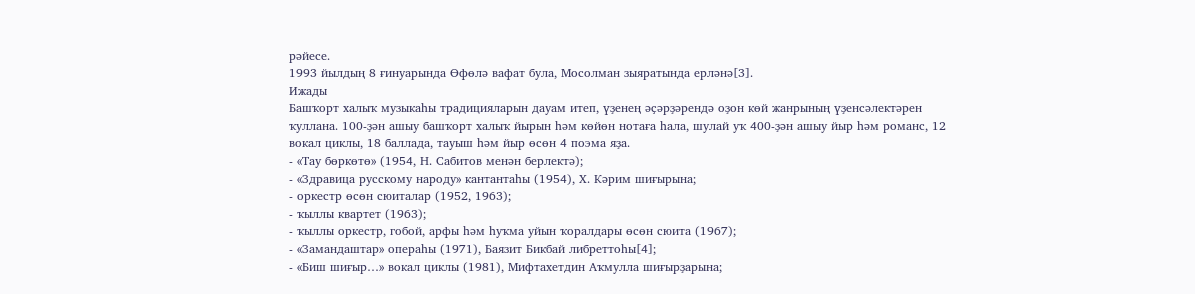рәйесе.
1993 йылдың 8 ғинуарында Өфөлә вафат була, Мосолман зыяратында ерләнә[3].
Ижады
Башҡорт халыҡ музыкаһы традицияларын дауам итеп, үҙенең әҫәрҙәрендә оҙон көй жанрының үҙенсәлектәрен ҡуллана. 100-ҙән ашыу башҡорт халыҡ йырын һәм көйөн нотаға һала, шулай уҡ 400-ҙән ашыу йыр һәм романс, 12 вокал циклы, 18 баллада, тауыш һәм йыр өсөн 4 поэма яҙа.
- «Тау бөркөтө» (1954, Н. Сабитов менән берлектә);
- «Здравица русскому народу» кантантаһы (1954), Х. Кәрим шиғырына;
- оркестр өсөн сюиталар (1952, 1963);
- ҡыллы квартет (1963);
- ҡыллы оркестр, гобой, арфы һәм һуҡма уйын ҡоралдары өсөн сюита (1967);
- «Замандаштар» операһы (1971), Баязит Бикбай либреттоһы[4];
- «Биш шиғыр…» вокал циклы (1981), Мифтахетдин Аҡмулла шиғырҙарына;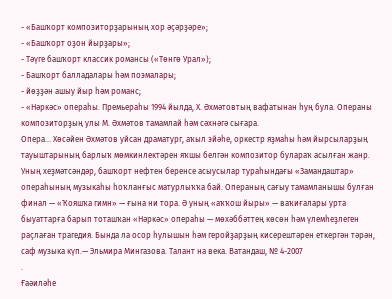- «Башҡорт композиторҙарының хор әҫәрҙәре»;
- «Башҡорт оҙон йырҙары»;
- Тәүге башҡорт классик романсы («Төнгө Урал»);
- Башҡорт балладалары һәм поэмалары;
- йөҙҙән ашыу йыр һәм романс;
- «Нәркәс» операһы. Премьераһы 1994 йылда, Х. Әхмәтовтың вафатынан һуң була. Операны композиторҙың улы М. Әхмәтов тамамлай һәм сәхнәгә сығара.
Опера… Хөсәйен Әхмәтов уйсан драматург, аҡыл эйәһе, оркестр яҙмаһы һәм йырсыларҙың тауыштарының барлыҡ мөмкинлектәрен яҡшы белгән композитор булараҡ асылған жанр. Уның хеҙмәтсәндәр, башҡорт нефтен беренсе асыусылар тураһындағы «Замандаштар» операһының музыкаһы һоҡланғыс матурлыҡҡа бай. Операның сағыу тамамланышы булған финал — «Ҡояшҡа гимн» — ғына ни тора. Ә уның «аҡҡош йыры» — ваҡиғалары урта быуаттарға барып тоташҡан «Нәркәс» операһы — мөхәббәттең көсөн һәм үлемһеҙлеген раҫлаған трагедия. Бында ла осор һулышын һәм геройҙарҙың кисерештәрен еткергән тәрән, саф музыка күп.— Эльмира Мингазова. Талант на века. Ватандаш, № 4-2007
.
Ғаәиләһе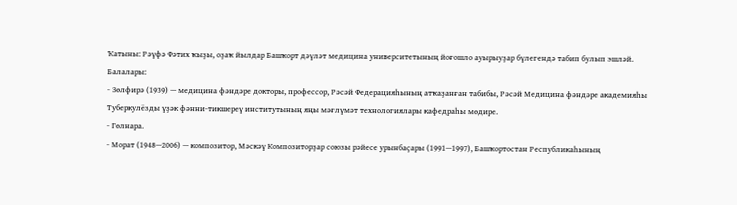Ҡатыны: Рәүфә Фәтих ҡыҙы, оҙаҡ йылдар Башҡорт дәүләт медицина университетының йоғошло ауырыуҙар бүлегендә табип булып эшләй.
Балалары:
- Зөлфирә (1939) — медицина фәндәре докторы, профессор, Рәсәй Федерацияһының атҡаҙанған табибы, Рәсәй Медицина фәндәре академияһы Туберкулёзды үҙәк фәнни-тикшереү институтының яңы мәғлүмәт технологиялары кафедраһы мөдире.
- Гөлнара.
- Морат (1948—2006) — композитор, Мәскәү Композиторҙар союзы рәйесе урынбаҫары (1991—1997), Башҡортостан Республикаһының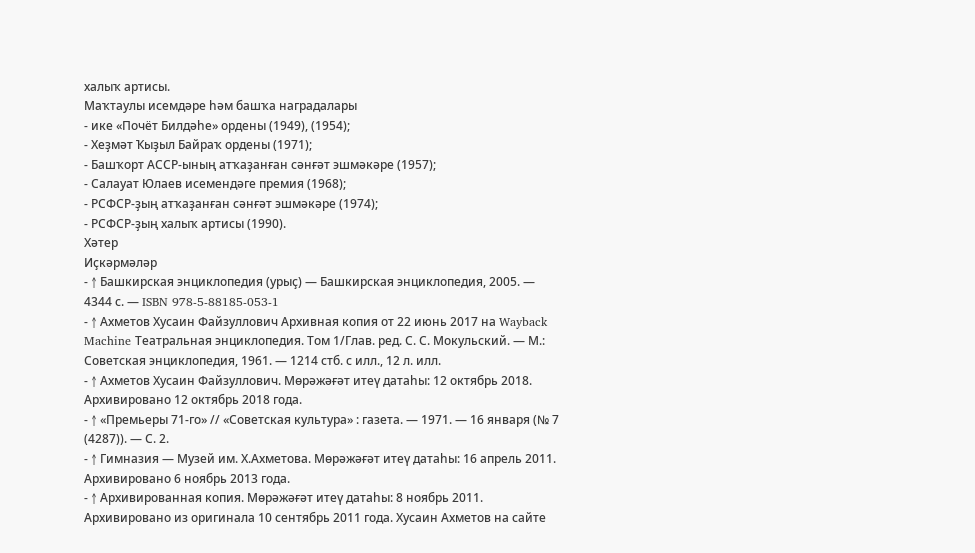халыҡ артисы.
Маҡтаулы исемдәре һәм башҡа наградалары
- ике «Почёт Билдәһе» ордены (1949), (1954);
- Хеҙмәт Ҡыҙыл Байраҡ ордены (1971);
- Башҡорт АССР-ының атҡаҙанған сәнғәт эшмәкәре (1957);
- Салауат Юлаев исемендәге премия (1968);
- РСФСР-ҙың атҡаҙанған сәнғәт эшмәкәре (1974);
- РСФСР-ҙың халыҡ артисы (1990).
Хәтер
Иҫкәрмәләр
- ↑ Башкирская энциклопедия (урыҫ) — Башкирская энциклопедия, 2005. — 4344 с. — ISBN 978-5-88185-053-1
- ↑ Ахметов Хусаин Файзуллович Архивная копия от 22 июнь 2017 на Wayback Machine Театральная энциклопедия. Том 1/Глав. ред. С. С. Мокульский. — М.: Советская энциклопедия, 1961. — 1214 стб. с илл., 12 л. илл.
- ↑ Ахметов Хусаин Файзуллович. Мөрәжәғәт итеү датаһы: 12 октябрь 2018. Архивировано 12 октябрь 2018 года.
- ↑ «Премьеры 71-го» // «Советская культура» : газета. — 1971. — 16 января (№ 7 (4287)). — С. 2.
- ↑ Гимназия — Музей им. Х.Ахметова. Мөрәжәғәт итеү датаһы: 16 апрель 2011. Архивировано 6 ноябрь 2013 года.
- ↑ Архивированная копия. Мөрәжәғәт итеү датаһы: 8 ноябрь 2011. Архивировано из оригинала 10 сентябрь 2011 года. Хусаин Ахметов на сайте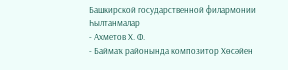Башкирской государственной филармонии
Һылтанмалар
- Ахметов Х. Ф.
- Баймаҡ районында композитор Хөсәйен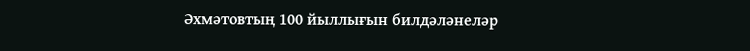Әхмәтовтың 100 йыллығын билдәләнеләр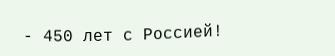- 450 лет с Россией!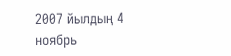2007 йылдың 4 ноябрь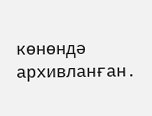көнөндә архивланған.